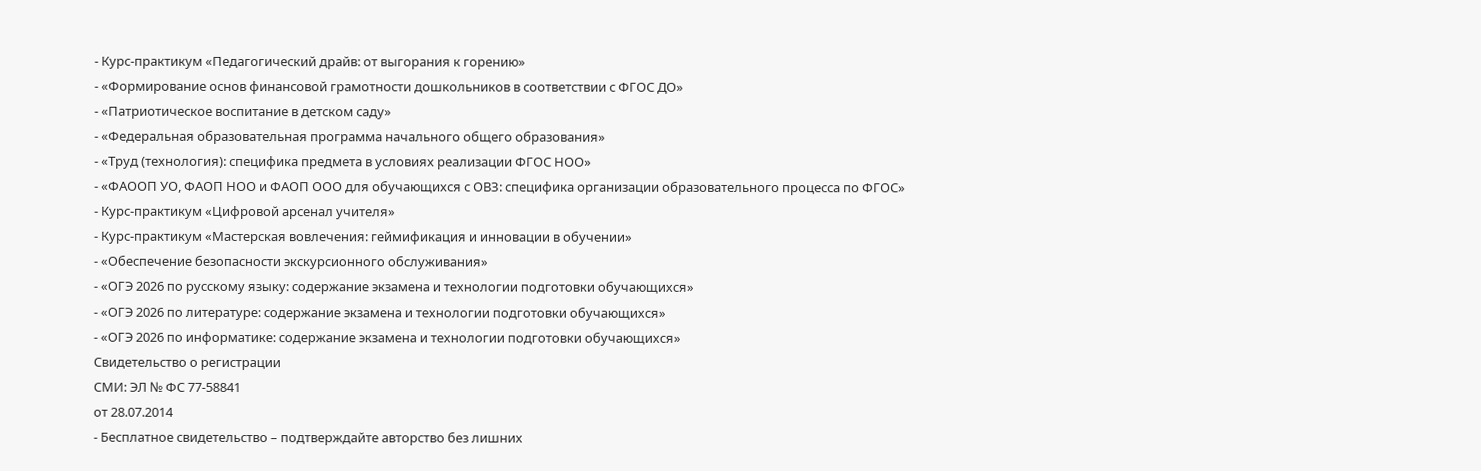- Курс-практикум «Педагогический драйв: от выгорания к горению»
- «Формирование основ финансовой грамотности дошкольников в соответствии с ФГОС ДО»
- «Патриотическое воспитание в детском саду»
- «Федеральная образовательная программа начального общего образования»
- «Труд (технология): специфика предмета в условиях реализации ФГОС НОО»
- «ФАООП УО, ФАОП НОО и ФАОП ООО для обучающихся с ОВЗ: специфика организации образовательного процесса по ФГОС»
- Курс-практикум «Цифровой арсенал учителя»
- Курс-практикум «Мастерская вовлечения: геймификация и инновации в обучении»
- «Обеспечение безопасности экскурсионного обслуживания»
- «ОГЭ 2026 по русскому языку: содержание экзамена и технологии подготовки обучающихся»
- «ОГЭ 2026 по литературе: содержание экзамена и технологии подготовки обучающихся»
- «ОГЭ 2026 по информатике: содержание экзамена и технологии подготовки обучающихся»
Свидетельство о регистрации
СМИ: ЭЛ № ФС 77-58841
от 28.07.2014
- Бесплатное свидетельство – подтверждайте авторство без лишних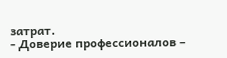затрат.
- Доверие профессионалов –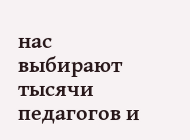нас выбирают тысячи педагогов и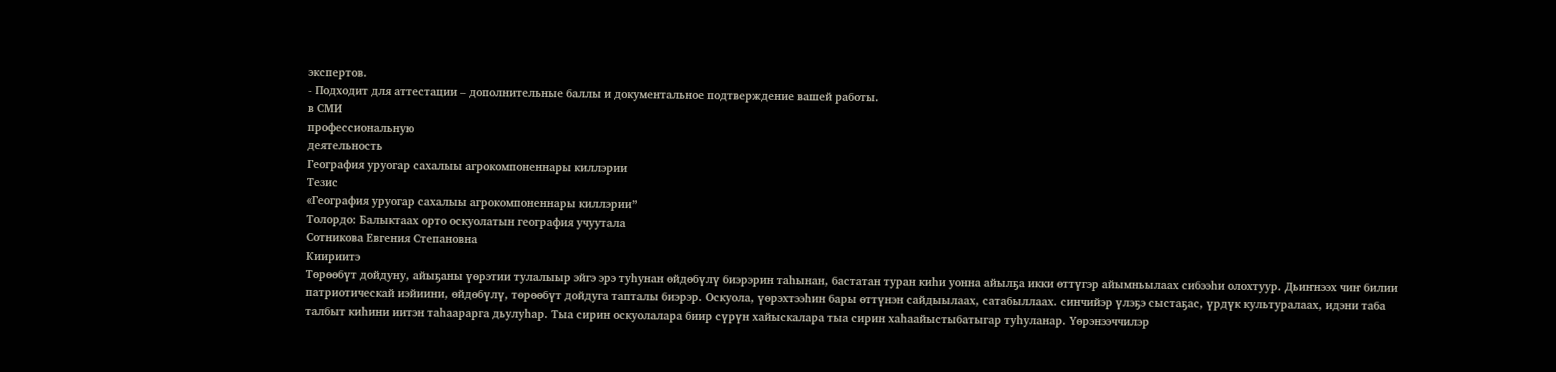экспертов.
- Подходит для аттестации – дополнительные баллы и документальное подтверждение вашей работы.
в СМИ
профессиональную
деятельность
География уруогар сахалыы агрокомпоненнары киллэрии
Тезис
«География уруогар сахалыы агрокомпоненнары киллэрии”
Толордо: Балыктаах орто оскуолатын география учуутала
Сотникова Евгения Степановна
Киириитэ
Төрөөбүт дойдуну, айыҕаны үөрэтии тулалыыр эйгэ эрэ туhунан өйдөбүлү биэрэрин таhынан, бастатан туран киhи уонна айылҕа икки өттүгэр айымньылаах сибээhи олохтуур. Дьиҥнээх чиҥ билии патриотическай иэйиини, өйдөбүлү, төрөөбүт дойдуга тапталы биэрэр. Оскуола, үөрэхтээhин бары өттүнэн сайдыылаах, сатабыллаах. синчийэр үлэҕэ сыстаҕас, үрдүк культуралаах, идэни таба талбыт киhини иитэн таhаарарга дьулуhар. Тыа сирин оскуолалара биир сүрүн хайыскалара тыа сирин хаhаайыстыбатыгар туhуланар. Үөрэнээччилэр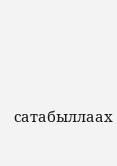сатабыллаах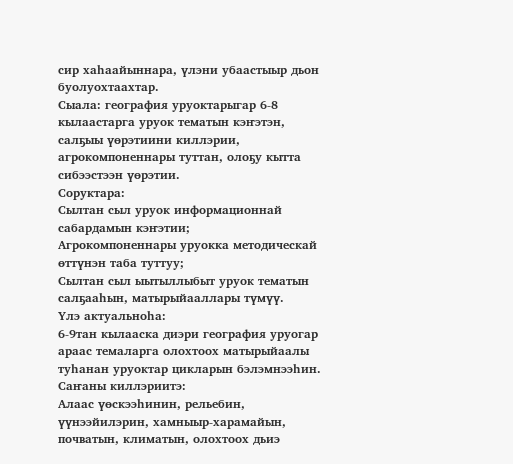сир хаhаайыннара, үлэни убаастыыр дьон буолуохтаахтар.
Сыала: география уруоктарыгар 6-8 кылаастарга уруок тематын кэҥэтэн, салҕыы үөрэтиини киллэрии, агрокомпоненнары туттан, олоҕу кытта сибээстээн үөрэтии.
Соруктара:
Сылтан сыл уруок информационнай сабардамын кэҥэтии;
Агрокомпоненнары уруокка методическай өттүнэн таба туттуу;
Сылтан сыл ыытыллыбыт уруок тематын салҕааһын, матырыйааллары түмүү.
Үлэ актуальноһа:
6-9тан кылааска диэри география уруогар араас темаларга олохтоох матырыйаалы туһанан уруоктар цикларын бэлэмнээһин.
Саҥаны киллэриитэ:
Алаас үөскээһинин, рельебин, үүнээйилэрин, хамныыр-харамайын, почватын, климатын, олохтоох дьиэ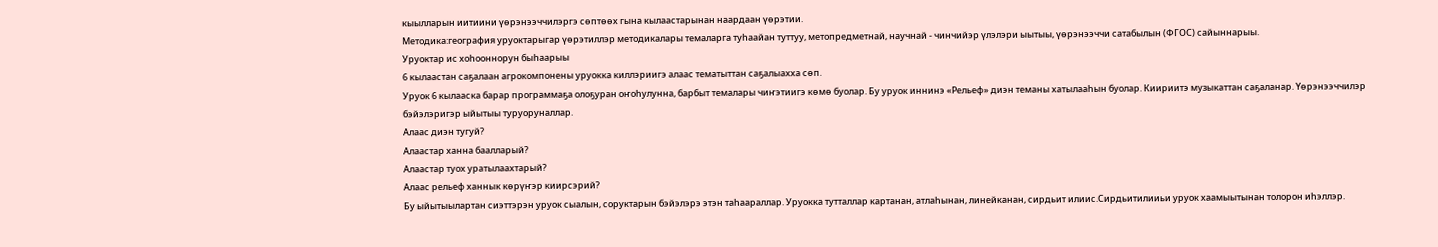кыылларын иитиини үөрэнээччилэргэ сөптөөх гына кылаастарынан наардаан үөрэтии.
Методика:география уруоктарыгар үөрэтиллэр методикалары темаларга туһаайан туттуу, метопредметнай, научнай - чинчийэр үлэлэри ыытыы, үөрэнээччи сатабылын (ФГОС) сайыннарыы.
Уруоктар ис хоhооннорун быhаарыы
6 кылаастан саҕалаан агрокомпонены уруокка киллэриигэ алаас тематыттан саҕалыахха сөп.
Уруок 6 кылааска барар программаҕа олоҕуран оҥоhулунна, барбыт темалары чиҥэтиигэ көмө буолар. Бу уруок иннинэ «Рельеф» диэн теманы хатылааhын буолар. Киириитэ музыкаттан саҕаланар. Үөрэнээччилэр бэйэлэригэр ыйытыы туруоруналлар.
Алаас диэн тугуй?
Алаастар ханна баалларый?
Алаастар туох уратылаахтарый?
Алаас рельеф ханнык көрүҥэр киирсэрий?
Бу ыйытыылартан сиэттэрэн уруок сыалын, соруктарын бэйэлэрэ этэн таhаараллар. Уруокка тутталлар картанан, атлаһынан, линейканан, сирдьит илиис.Сирдьитилииьи уруок хаамыытынан толорон иһэллэр.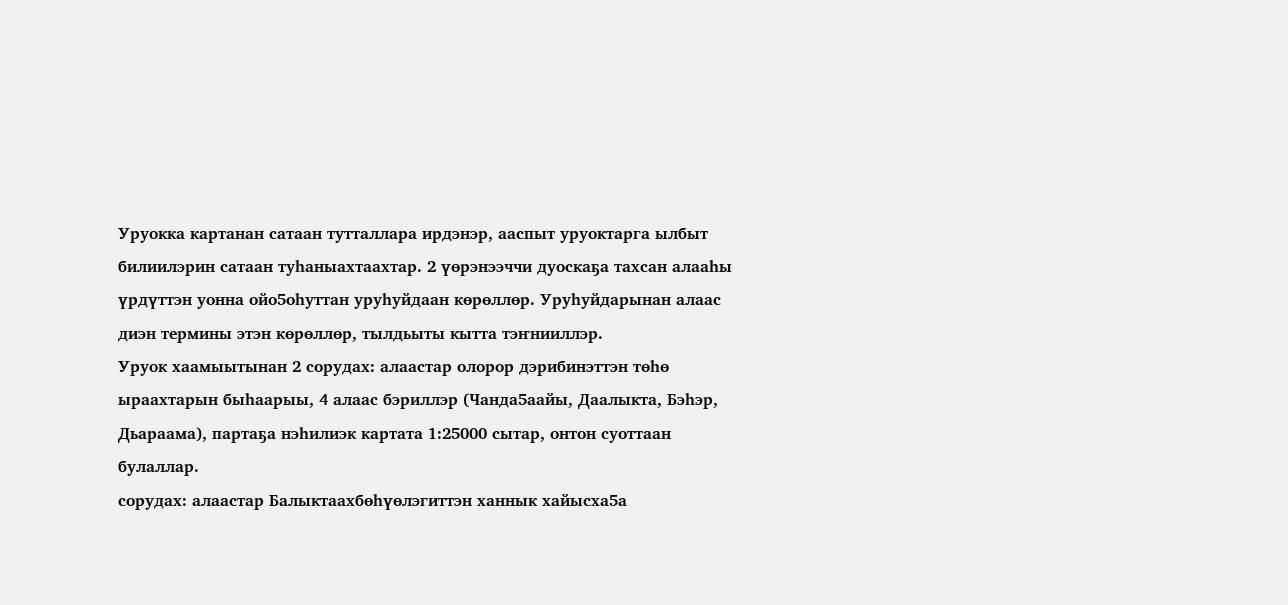Уруокка картанан сатаан тутталлара ирдэнэр, ааспыт уруоктарга ылбыт билиилэрин сатаан туһаныахтаахтар. 2 үөрэнээччи дуоскаҕа тахсан алааһы үрдүттэн уонна ойо5оһуттан уруhуйдаан көрөллөр. Уруhуйдарынан алаас диэн термины этэн көрөллөр, тылдьыты кытта тэҥнииллэр.
Уруок хаамыытынан 2 сорудах: алаастар олорор дэрибинэттэн төhө ыраахтарын быhаарыы, 4 алаас бэриллэр (Чанда5аайы, Даалыкта, Бэһэр, Дьараама), партаҕа нэhилиэк картата 1:25000 сытар, онтон суоттаан булаллар.
сорудах: алаастар Балыктаахбөһүөлэгиттэн ханнык хайысха5а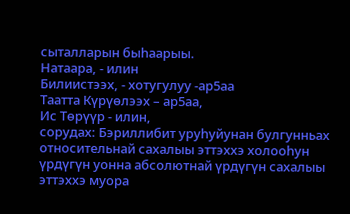сыталларын быһаарыы.
Натаара, - илин
Билиистээх, - хотугулуу -ар5аа
Таатта Күрүөлээх – ар5аа,
Ис Төрүүр - илин,
сорудах: Бэриллибит уруһуйунан булгунньах относительнай сахалыы эттэххэ холооһун үрдүгүн уонна абсолютнай үрдүгүн сахалыы эттэххэ муора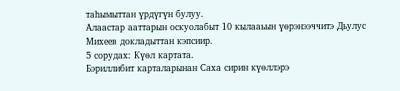таһымыттан үрдүгүн булуу.
Алаастар ааттарын оскуолабыт 10 кылааьын үөрэнээччитэ Дьулус Михеев докладыттан кэпсиир.
5 сорудах: Күөл картата.
Бэриллибит карталарынан Саха сирин күөллэрэ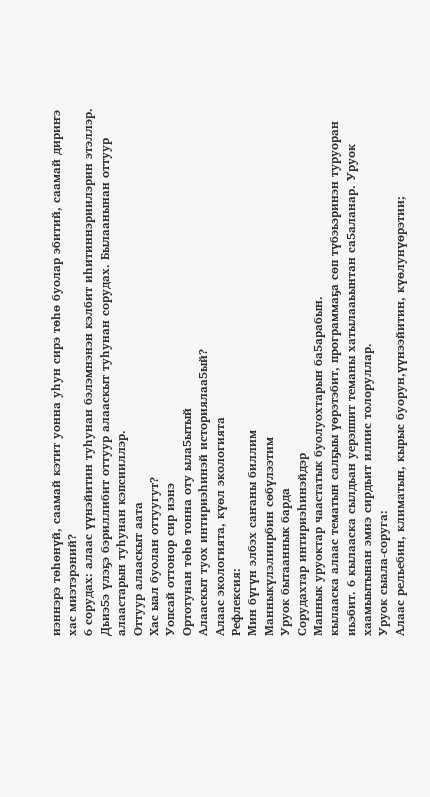иэннэрэ төһөнүй, саамай кэтит уонна уһун сирэ төһө буолар эбитий, саамай дириҥэ хас миэтэрэний?
6 сорудах: алаас үүнэйитин туhунан бэлэмнэнэн кэлбит иһитиннэриилэрин этэллэр.
Дьиэ5э үлэҕэ бэриллибит оттуур алааскыт туһунан сорудах. Былаанынан оттуур алаастарын туһунан кэпсииллэр.
Оттуур алааскыт аата
Хас ыал буолан оттуугут?
Уопсай оттонор сир иэнэ
Ортотунан төһө тонна оту ыла5ытый
Алааскыт туох интириэһинэй историялаа5ый?
Алаас экологията, күөл экологията
Рефлексия:
Мин бүгүн элбэх саҥаны биллим
Манныкүлэлиирбин сөбүлээтим
Уруок бытааннык барда
Сорудахтар интириэһинэйдэр
Маннык уруоктар чаастатык буолуохтарын ба5арабын.
кылааска алаас тематын салҕыы үөрэтэбит, программаҕа сөп түбэьэринэн туруоран иьэбит. 6 кылааска сылдьан уерэппит теманы хатылааьынтан са5аланар. Уруок хаамыытынан эмиэ сирдьит илиис толоруллар.
Уруок сыала-соруга:
Алаас рельебин, климатын, кырыс буорун,үүнээйитин, күөлунүөрэтии;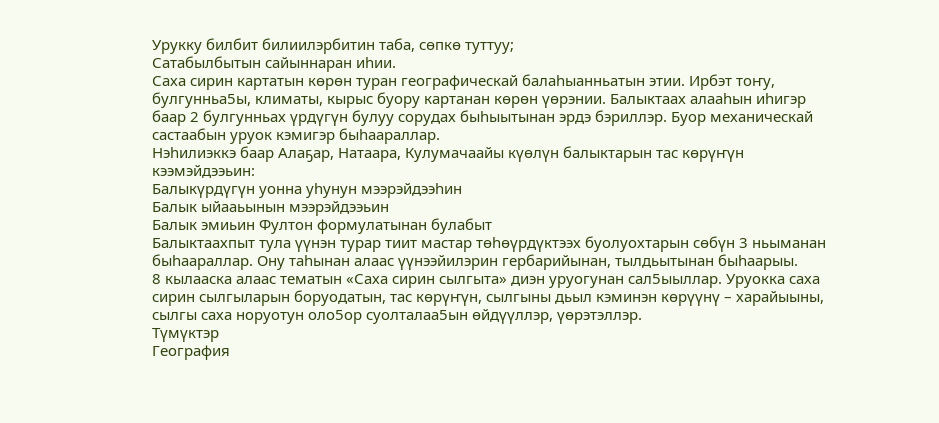Урукку билбит билиилэрбитин таба, сөпкө туттуу;
Сатабылбытын сайыннаран иһии.
Саха сирин картатын көрөн туран географическай балаһыанньатын этии. Ирбэт тоҥу, булгунньа5ы, климаты, кырыс буору картанан көрөн үөрэнии. Балыктаах алааһын иһигэр баар 2 булгунньах үрдүгүн булуу сорудах быhыытынан эрдэ бэриллэр. Буор механическай састаабын уруок кэмигэр быhаараллар.
Нэhилиэккэ баар Алаҕар, Натаара, Кулумачаайы күөлүн балыктарын тас көрүҥүн кээмэйдээьин:
Балыкүрдүгүн уонна уһунун мээрэйдээһин
Балык ыйааьынын мээрэйдээьин
Балык эмиьин Фултон формулатынан булабыт
Балыктаахпыт тула үүнэн турар тиит мастар төһөүрдүктээх буолуохтарын сөбүн 3 ньыманан быһаараллар. Ону таhынан алаас үүнээйилэрин гербарийынан, тылдьытынан быhаарыы.
8 кылааска алаас тематын «Саха сирин сылгыта» диэн уруогунан сал5ыыллар. Уруокка саха сирин сылгыларын боруодатын, тас көрүҥүн, сылгыны дьыл кэминэн көрүүнү – харайыыны, сылгы саха норуотун оло5ор суолталаа5ын өйдүүллэр, үөрэтэллэр.
Түмүктэр
География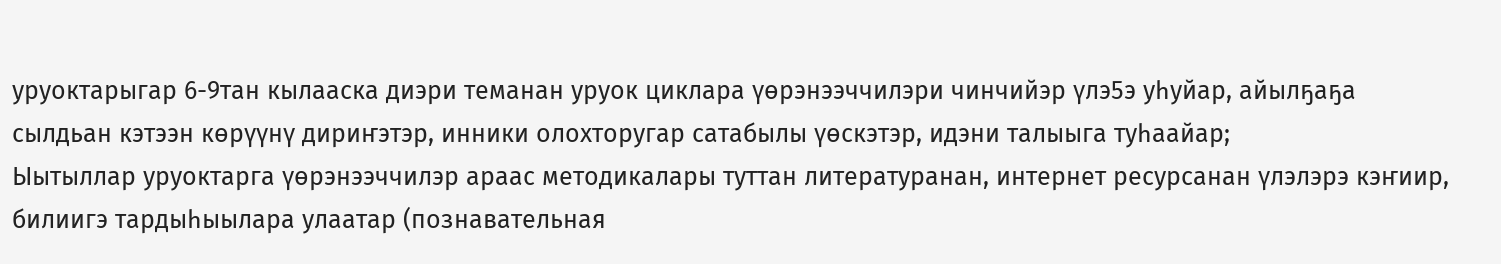уруоктарыгар 6-9тан кылааска диэри теманан уруок циклара үөрэнээччилэри чинчийэр үлэ5э уһуйар, айылҕаҕа сылдьан кэтээн көрүүнү дириҥэтэр, инники олохторугар сатабылы үөскэтэр, идэни талыыга туһаайар;
Ыытыллар уруоктарга үөрэнээччилэр араас методикалары туттан литературанан, интернет ресурсанан үлэлэрэ кэҥиир, билиигэ тардыһыылара улаатар (познавательная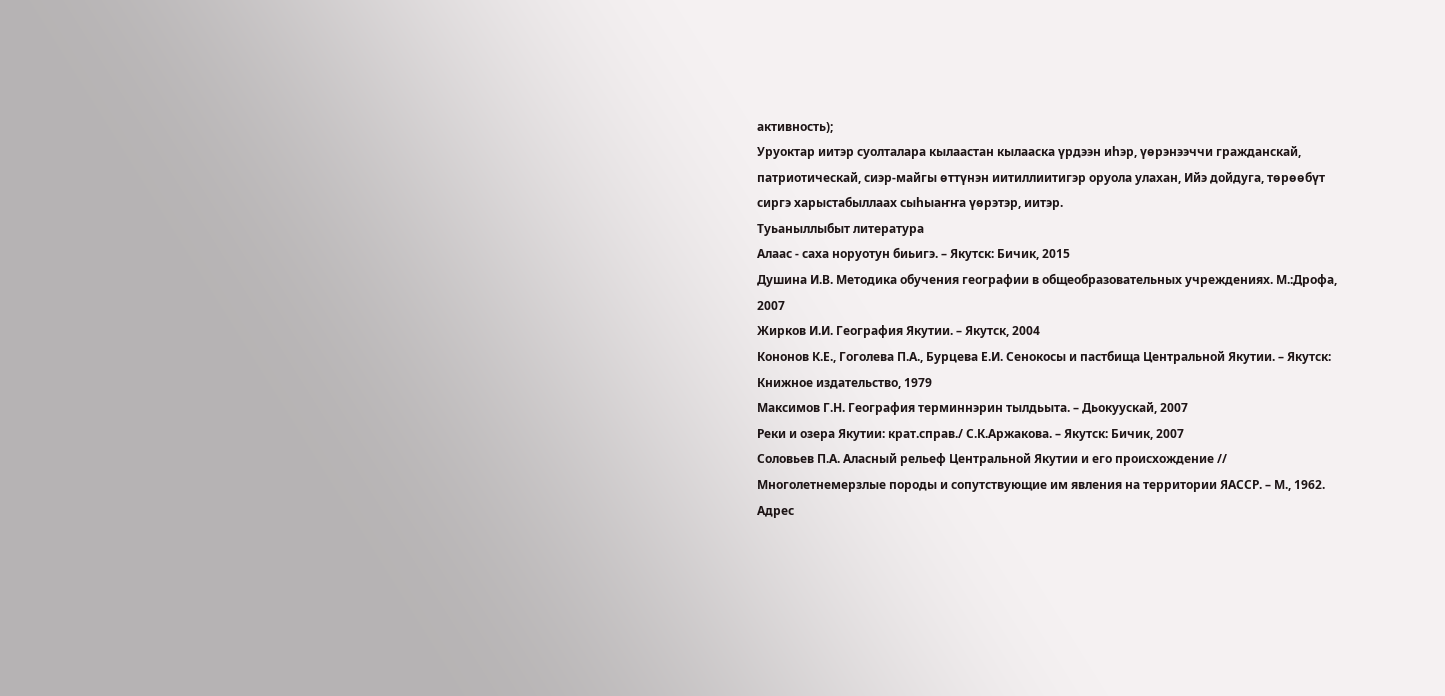активность);
Уруоктар иитэр суолталара кылаастан кылааска үрдээн иһэр, үөрэнээччи гражданскай, патриотическай, сиэр-майгы өттүнэн иитиллиитигэр оруола улахан, Ийэ дойдуга, төрөөбүт сиргэ харыстабыллаах сыһыаҥҥа үөрэтэр, иитэр.
Туьаныллыбыт литература
Алаас - саха норуотун биьигэ. – Якутск: Бичик, 2015
Душина И.В. Методика обучения географии в общеобразовательных учреждениях. М.:Дрофа, 2007
Жирков И.И. География Якутии. – Якутск, 2004
Кононов К.Е., Гоголева П.А., Бурцева Е.И. Сенокосы и пастбища Центральной Якутии. – Якутск: Книжное издательство, 1979
Максимов Г.Н. География терминнэрин тылдьыта. – Дьокуускай, 2007
Реки и озера Якутии: крат.справ./ С.К.Аржакова. – Якутск: Бичик, 2007
Соловьев П.А. Аласный рельеф Центральной Якутии и его происхождение // Многолетнемерзлые породы и сопутствующие им явления на территории ЯАССР. – М., 1962.
Адрес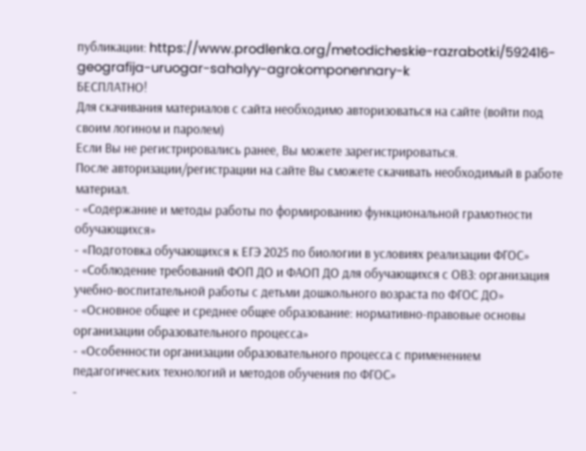публикации: https://www.prodlenka.org/metodicheskie-razrabotki/592416-geografija-uruogar-sahalyy-agrokomponennary-k
БЕСПЛАТНО!
Для скачивания материалов с сайта необходимо авторизоваться на сайте (войти под своим логином и паролем)
Если Вы не регистрировались ранее, Вы можете зарегистрироваться.
После авторизации/регистрации на сайте Вы сможете скачивать необходимый в работе материал.
- «Содержание и методы работы по формированию функциональной грамотности обучающихся»
- «Подготовка обучающихся к ЕГЭ 2025 по биологии в условиях реализации ФГОС»
- «Соблюдение требований ФОП ДО и ФАОП ДО для обучающихся с ОВЗ: организация учебно-воспитательной работы с детьми дошкольного возраста по ФГОС ДО»
- «Основное общее и среднее общее образование: нормативно-правовые основы организации образовательного процесса»
- «Особенности организации образовательного процесса с применением педагогических технологий и методов обучения по ФГОС»
-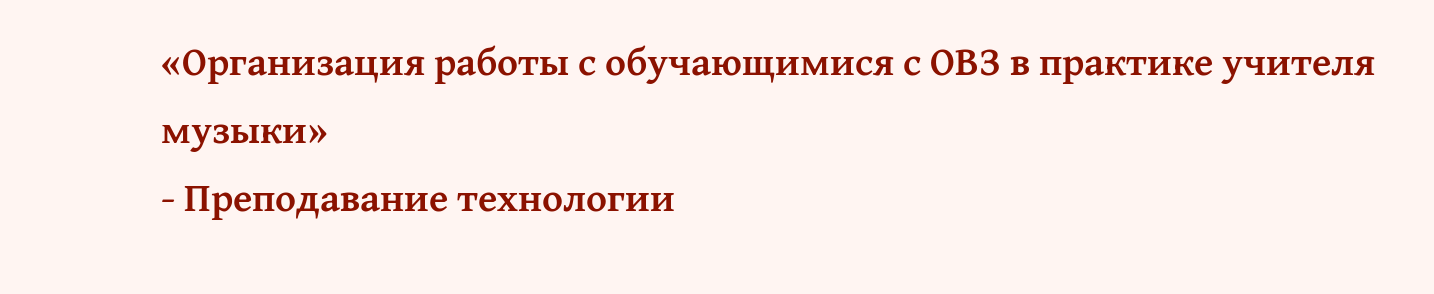«Организация работы с обучающимися с ОВЗ в практике учителя музыки»
- Преподавание технологии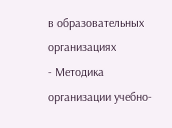в образовательных организациях
- Методика организации учебно-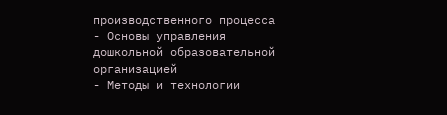производственного процесса
- Основы управления дошкольной образовательной организацией
- Методы и технологии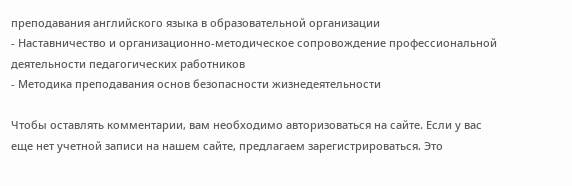преподавания английского языка в образовательной организации
- Наставничество и организационно-методическое сопровождение профессиональной деятельности педагогических работников
- Методика преподавания основ безопасности жизнедеятельности

Чтобы оставлять комментарии, вам необходимо авторизоваться на сайте. Если у вас еще нет учетной записи на нашем сайте, предлагаем зарегистрироваться. Это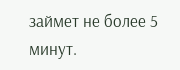займет не более 5 минут.